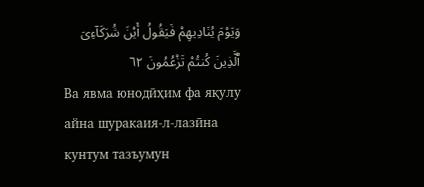وَيَوْمَ يُنَادِيهِمْ فَيَقُولُ أَيْنَ شُرَكَآءِىَ ٱلَّذِينَ كُنتُمْ تَزْعُمُونَ ٦٢
Ва явма юнодӣҳим фа яқулу айна шуракаия-л-лазӣна кунтум тазъумун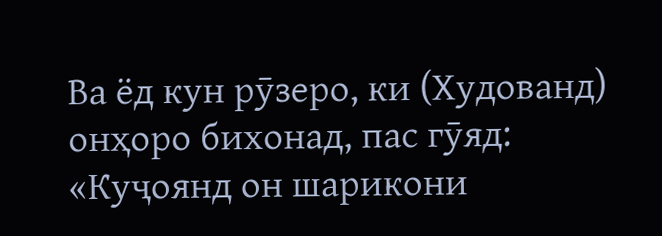Ва ёд кун рӯзеро, ки (Худованд) онҳоро бихонад, пас гӯяд: «Куҷоянд он шарикони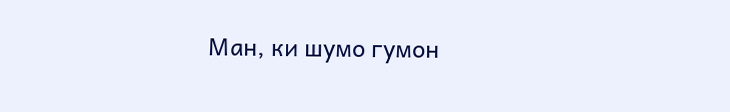Ман, ки шумо гумон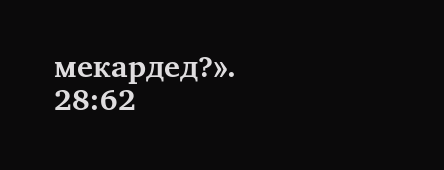мекардед?».
28:62